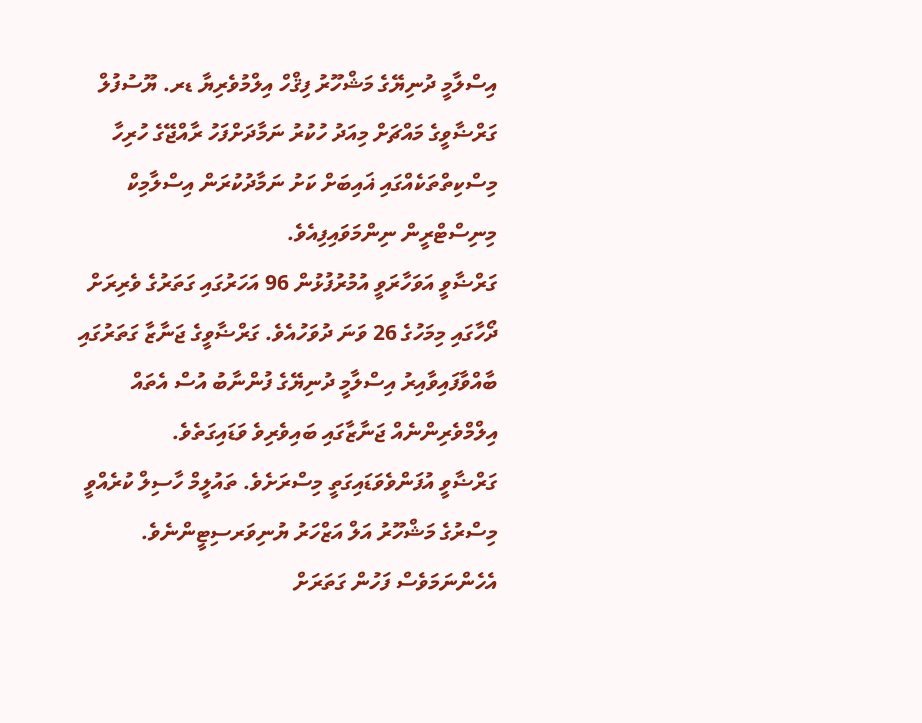އިސްލާމީ ދުނިޔޭގެ މަޝްހޫރު ފިޤްހް އިލްމުވެރިޔާ ޑރ. ޔޫސުފުލް ގަރްޟާވީގެ މައްޗަށް މިއަދު ހުކުރު ނަމާދަށްފަހު ރާއްޖޭގެ ހުރިހާ މިސްކިތްތަކެއްގައި ޣައިބަށް ކަށު ނަމާދުކުރަން އިސްލާމިކް މިނިސްޓްރީން ނިންމަވައިފިއެވެ.
ގަރްޟާވީ އަވަހާރަވީ އުމުރުފުޅުން 96 އަހަރުގައި ގަތަރުގެ ވެރިރަށް ދޯހާގައި މިމަހުގެ 26 ވަނަ ދުވަހުއެވެ. ގަރްޟާވީގެ ޖަނާޒާ ގަތަރުގައި ބާއްވާފައިވާއިރު އިސްލާމީ ދުނިޔޭގެ ފުންނާބު އުސް އެތައް އިލްމްވެރިންނެއް ޖަނާޒާގައި ބައިވެރިވެ ވަޑައިގަތެވެ.
ގަރްޟާވީ އުފަންވެވަޑައިގަތީ މިސްރަށެވެ. ތައުލީމް ހާސިލް ކުރެއްވީ މިސްރުގެ މަޝްހޫރު އަލް އަޒްހަރު ޔުނިވަރސިޓީންނެވެ. އެހެންނަމަވެސް ފަހުން ގަތަރަށް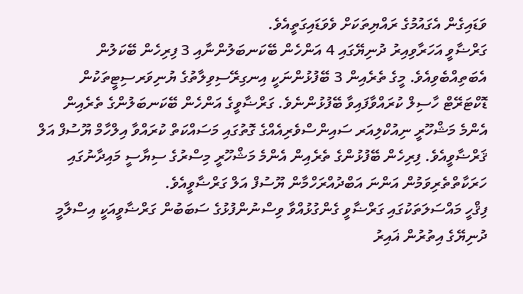ވަޑައިގެން އެގައުމުގެ ރައްޔިތަކަށް ވެވަޑައިގަތީއެވެ.
ގަރްޟާވީ އަހަރާވިއިރު ދުނިޔޭގައި 4 އަންހެން ބޭކަނބަލުންނާއި 3 ފިރިހެން ބޭކަލުން އެބަތިއްބެވިއެވެ. މީގެ ތެރެއިން 3 ބޭފުޅުންނަކީ އިނގިރޭސިވިލާތުގެ ޔުނިވަރސިޓީތަކުން ޑޮކްޓަރޭޓް ހާސިލް ކުރައްވާފައިވާ ބޭފުޅުންނެވެ. ގަރްޟާވީގެ އަންހެން ބޭކަނބަލުންގެ ތެރެއިން އެންމެ މަޝްހޫރީ ނިއުކްލިއަރ ސައިންސްވެރިއެއްގެ ގޮތުގައި މަސައްކަތް ކުރައްވާ އިލްހާމް ޔޫސުފް އަލް ޤަރްޟާވީއެވެ. ފިރިހެން ބޭފުޅުންގެ ތެރެއިން އެންމެ މަޝްހޫރީ މިސްރުގެ ސިޔާސީ މައިދާނުގައި ހަރަކާތްތެރިވަމުން އަންނަ އަބްދުއްރަހްމާން ޔޫސުފް އަލް ގަރްޟާވީއެވެ.
ފިޤްހީ މައްސަލަތަކުގައި ގަރްޟާވީ ގެންގުޅުއްވާ ވިސްނުންފުޅުގެ ސަބަބުން ގަރްޟާވީއަކީ އިސްލާމީ ދުނިޔޭގެ އިތުރުން ޣައިރު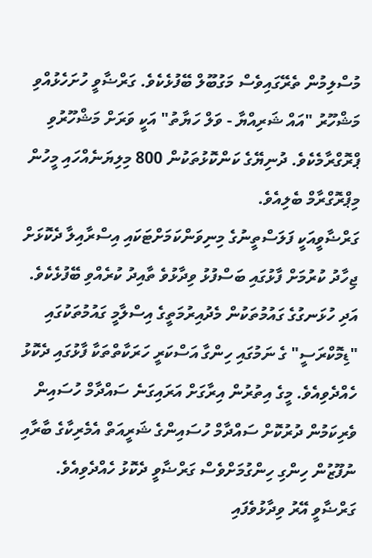މުސްލިމުން ތެރޭގައިވެސް މަގުބޫލް ބޭފުޅެކެވެ. ގަރްޟާވީ ހުށަހެޅުއްވި މަޝްހޫރު "އައް ޝަރިއްޔާ - ވަލް ހަޔާތު" އަކީ ވަރަށް މަޝްހޫރުވި ޕްރޮގްރާމެކެވެ. ދުނިޔޭގެ ކަންކޮޅުތަކުން 800 މިލިޔަނެއްހައި މީހުން މިޕްރޮގްރާމް ބެލިއެވެ.
ގަރްޟާވީއަކީ ފަލަސްތީނުގެ މިނިވަންކަމަށްޓަކައި އިސްރާއިލާ ދެކޮޅަށް ޖިހާދު ކުރުމަށް ފާޅުގައި ބަސްފުޅު ވިދާޅުވެ ތާއިދު ކުރެއްވި ބޭފުޅެކެވެ. އަދި ހުޅަނގުގެ ގައުމުތަކުން މެދުއިރުމަތީގެ އިސްލާމީ ގައުމުތަކުގައި "ޑިމޮކްރަސީ" ގެ ނަމުގައި ހިންގާ އަސްކަރީ ހަރަކާތްތަކާ ފާޅުގައި ދެކޮޅު ހެއްދެވިއެވެ. މީގެ އިތުރުން އިރާގަށް އަރައިގަނެ ސައްދާމް ހުސައިން ވެރިކަމުން ދުރުކޮށް ސައްދާމް ހުސައިންގެ ޝަރީއަތް އެމެރިކާގެ ބާރާއި ނުފޫޒުން ހިންގި ހިންގުމަށްވެސް ގަރްޟާވީ ދެކޮޅު ހެއްދެވިއެވެ. ގަރްޟާވީ އޭރު ވިދާޅުވެފައި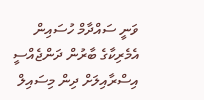ވަނީ ސައްދާމް ހުސައިން އެމެރިކާގެ ބާރުން ދަންޖެއްސީ އިސްރާއިލަށް ދިން މިސައިލް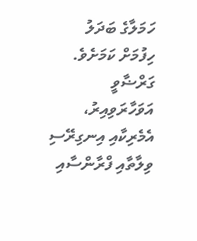ހަމަލާގެ ބަދަލު ހިފުމަށް ކަމަށެވެ.
ގަރްޟާވީ އަވަހާރަވިއިރު، އެމެރިކާއި އިނގިރޭސި ވިލާތާއި ފްރާންސާއި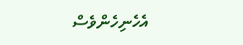އެހެނިހެންވެސް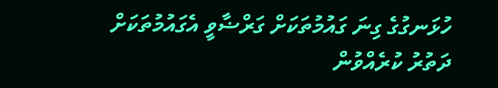ހުޅަނގުގެ ގިނަ ގައުމުތަކަށް ގަރްޟާވީ އެގައުމުތަކަށް ދަތުރު ކުރެއްވުން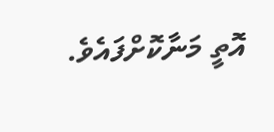އޮތީ މަނާކޮށްފައެވެ.